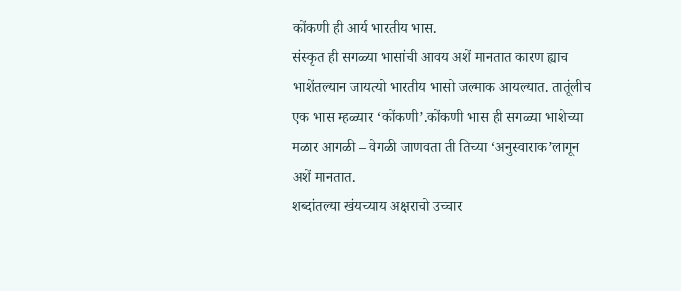कोंकणी ही आर्य भारतीय भास.
संस्कृत ही सगळ्या भासांची आवय अशें मानतात कारण ह्याच भाशेंतल्यान जायत्यो भारतीय भासो जल्माक आयल्यात. तातूंलीच एक भास म्हळ्यार ‘कोंकणी’.कोंकणी भास ही सगळ्या भाशेच्या मळार आगळी – वेगळी जाणवता ती तिच्या ‘अनुस्वाराक’लागून अशें मानतात.
शब्दांतल्या खंयच्याय अक्षराचो उच्चार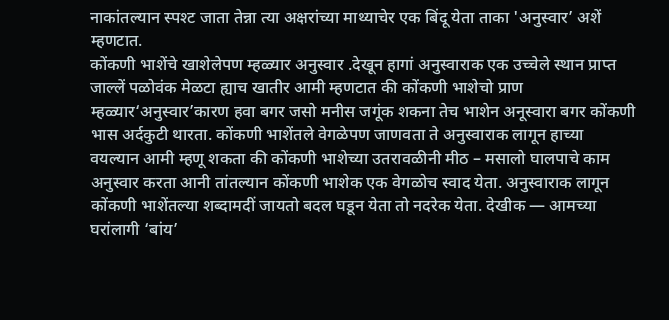नाकांतल्यान स्पश्ट जाता तेन्ना त्या अक्षरांच्या माथ्याचेर एक बिंदू येता ताका 'अनुस्वार’ अशें म्हणटात.
कोंकणी भाशेंचे खाशेलेपण म्हळ्यार अनुस्वार .देखून हागां अनुस्वाराक एक उच्चेले स्थान प्राप्त जाल्लें पळोवंक मेळटा ह्याच खातीर आमी म्हणटात की कोंकणी भाशेचो प्राण म्हळ्यार‘अनुस्वार’कारण हवा बगर जसो मनीस जगूंक शकना तेच भाशेन अनूस्वारा बगर कोंकणी भास अर्दकुटी थारता. कोंकणी भाशेंतले वेगळेपण जाणवता ते अनुस्वाराक लागून हाच्या वयल्यान आमी म्हणू शकता की कोंकणी भाशेच्या उतरावळीनी मीठ – मसालो घालपाचे काम अनुस्वार करता आनी तांतल्यान कोंकणी भाशेक एक वेगळोच स्वाद येता. अनुस्वाराक लागून कोंकणी भाशेंतल्या शब्दामदीं जायतो बदल घडून येता तो नदरेक येता. देखीक — आमच्या घरांलागी ‘बांय’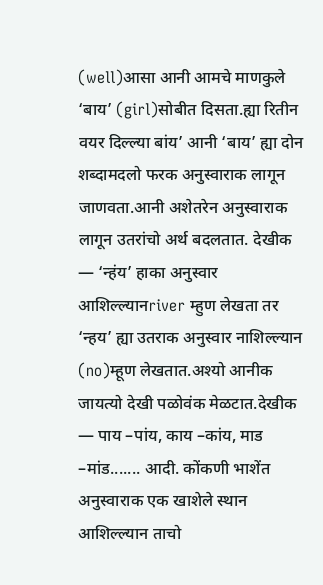(well)आसा आनी आमचे माणकुले ‘बाय’ (girl)सोबीत दिसता.ह्या रितीन वयर दिल्ल्या बांय’ आनी ‘बाय’ ह्या दोन शब्दामदलो फरक अनुस्वाराक लागून जाणवता.आनी अशेतरेन अनुस्वाराक लागून उतरांचो अर्थ बदलतात. देखीक — ‘न्हंय’ हाका अनुस्वार आशिल्ल्यानriver म्हुण लेखता तर ‘न्हय’ ह्या उतराक अनुस्वार नाशिल्ल्यान (no)म्हूण लेखतात.अश्यो आनीक जायत्यो देखी पळोवंक मेळटात.देखीक — पाय –पांय, काय –कांय, माड –मांड....... आदी. कोंकणी भाशेंत अनुस्वाराक एक खाशेले स्थान आशिल्ल्यान ताचो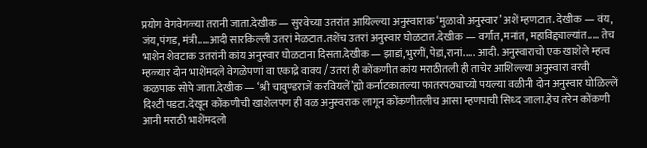प्रयोग वेगवेगळ्या तरानी जाता.देखीक — सुरवेच्या उतरांत आयिल्ल्या अनुस्वाराक ‘मुळावो अनुस्वार’ अशें म्हणटात. देखीक — वंय, जंय,पंगड, मंत्री.....आदी सारकिल्ली उतरां मेळटात.तशेंच उतरां अनुस्वार घोळटात.देखीक — वर्गांत,मनांत, महाविद्द्याल्यांत..... तेच भाशेन शेवटाक उतरांनी कांय अनुस्वार घोळटाना दिसता.देखीक — झाडां,भुरगीं, पेडां,रानां..... आदी. अनुस्वाराचो एक खाशेले म्हत्व म्हळ्यार दोन भाशेंमदले वेगळेपणां वा एकाद्रे वाक्य / उतरां ही कोंकणीत कांय मराठीतली ही ताचेर आशिल्ल्या अनुस्वारा वरवी कळपाक सोपे जाता.देखीक — ‘श्री चावुण्डराजें करवियलें’ह्यो कर्नाटकातल्या फातरपठ्याच्यो पयल्या वळीनी दोन अनुस्वार घोळिल्लें दिश्टी पडटा.देखून कोंकणीची खाशेलपण ही वळ अनुस्वराक लागून कोंकणीतलीच आसा म्हणपाची सिध्द जाला.हेच तरेन कोंकणी आनी मराठी भाशेंमदलो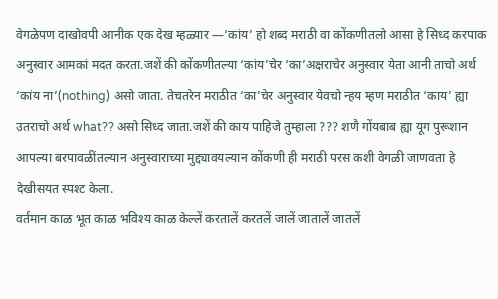वेगळेपण दाखोवपी आनीक एक देख म्हळ्यार —‘कांय’ हो शब्द मराठी वा कोंकणीतलो आसा हे सिध्द करपाक अनुस्वार आमकां मदत करता.जशें की कोंकणीतल्या ‘कांय’चेर ‘का’अक्षराचेर अनुस्वार येता आनी ताचो अर्थ ‘कांय ना’(nothing) असो जाता. तेचतरेन मराठीत ‘का’चेर अनुस्वार येवचो न्हय म्हण मराठीत ‘काय’ ह्या उतराचो अर्थ what?? असो सिध्द जाता.जशें की काय पाहिजे तुम्हाला ??? शणै गोंयबाब ह्या यूग पुरूशान आपल्या बरपावळींतल्यान अनुस्वाराच्या मुद्द्यावयल्यान कोंकणी ही मराठी परस कशी वेगळी जाणवता हे देखीसयत स्पश्ट केला.
वर्तमान काळ भूत काळ भविश्य काळ केल्लें करतालें करतलें जालें जातालें जातलें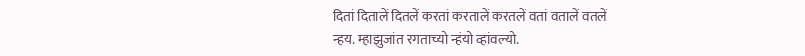दितां दितालें दितलें करतां करतालें करतलें वतां वतालें वतलें
न्हय. म्हाझुजांत रगताच्यो न्हंयो व्हांवल्यो.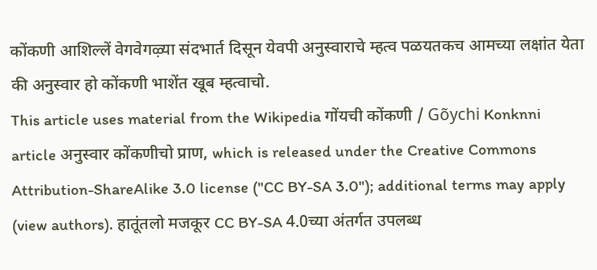कोंकणी आशिल्लें वेगवेगऴ्या संदभार्त दिसून येवपी अनुस्वाराचे म्हत्व पळयतकच आमच्या लक्षांत येता की अनुस्वार हो कोंकणी भाशेंत खूब म्हत्वाचो.
This article uses material from the Wikipedia गोंयची कोंकणी / Gõychi Konknni article अनुस्वार कोंकणीचो प्राण, which is released under the Creative Commons Attribution-ShareAlike 3.0 license ("CC BY-SA 3.0"); additional terms may apply (view authors). हातूंतलो मजकूर CC BY-SA 4.0च्या अंतर्गत उपलब्ध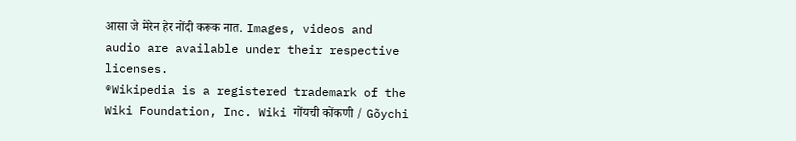आसा जे मेरेन हेर नोंदी करूक नात. Images, videos and audio are available under their respective licenses.
®Wikipedia is a registered trademark of the Wiki Foundation, Inc. Wiki गोंयची कोंकणी / Gõychi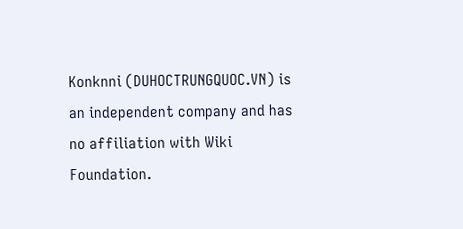Konknni (DUHOCTRUNGQUOC.VN) is an independent company and has no affiliation with Wiki Foundation.